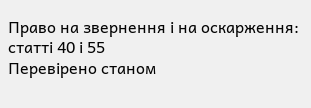Право на звернення і на оскарження: статті 40 і 55
Перевірено станом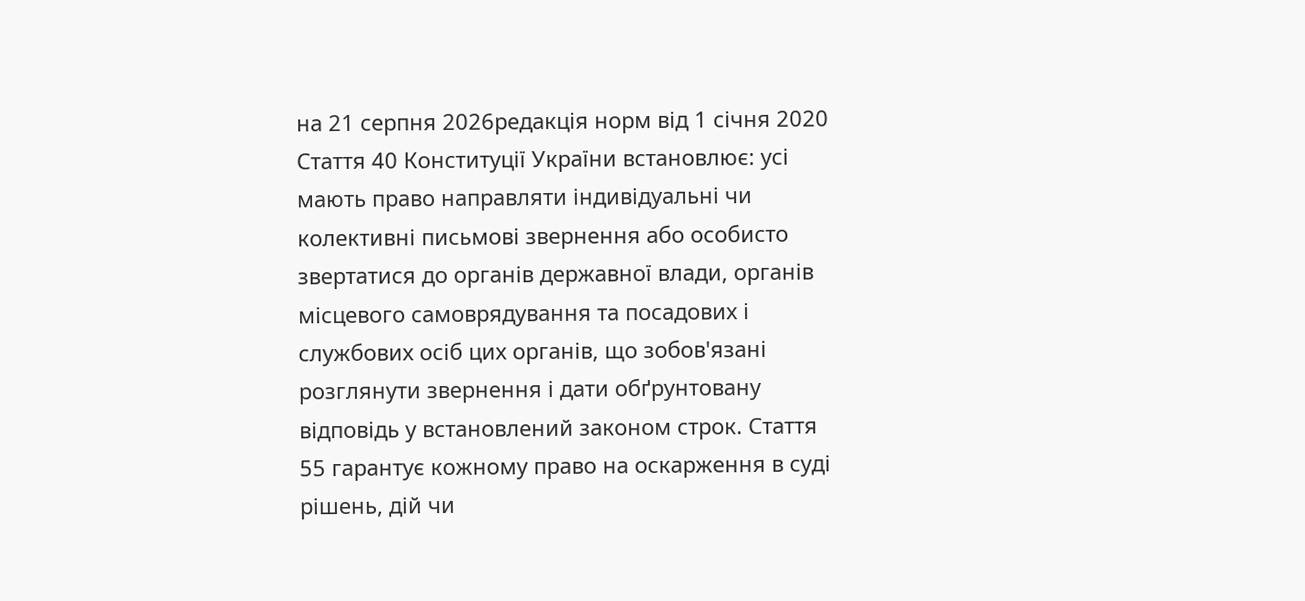на 21 серпня 2026редакція норм від 1 січня 2020
Стаття 40 Конституції України встановлює: усі мають право направляти індивідуальні чи колективні письмові звернення або особисто звертатися до органів державної влади, органів місцевого самоврядування та посадових і службових осіб цих органів, що зобов'язані розглянути звернення і дати обґрунтовану відповідь у встановлений законом строк. Стаття 55 гарантує кожному право на оскарження в суді рішень, дій чи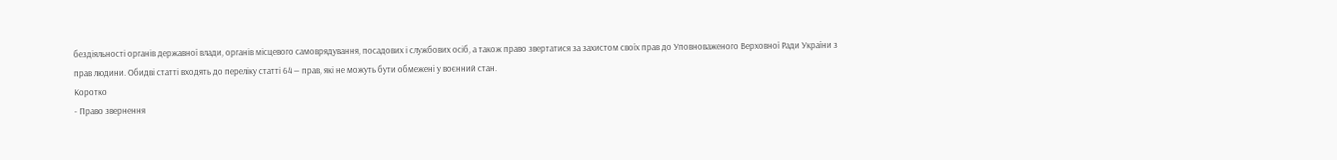бездіяльності органів державної влади, органів місцевого самоврядування, посадових і службових осіб, а також право звертатися за захистом своїх прав до Уповноваженого Верховної Ради України з прав людини. Обидві статті входять до переліку статті 64 — прав, які не можуть бути обмежені у воєнний стан.
Коротко
- Право звернення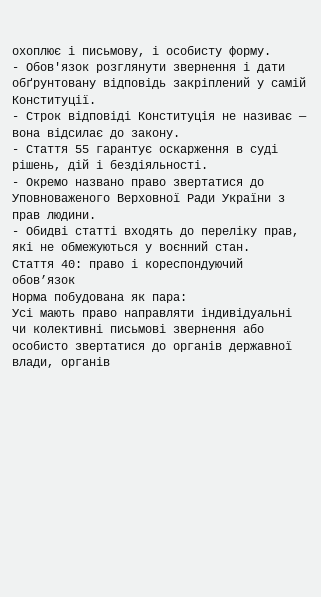охоплює і письмову, і особисту форму.
- Обов'язок розглянути звернення і дати обґрунтовану відповідь закріплений у самій Конституції.
- Строк відповіді Конституція не називає — вона відсилає до закону.
- Стаття 55 гарантує оскарження в суді рішень, дій і бездіяльності.
- Окремо названо право звертатися до Уповноваженого Верховної Ради України з прав людини.
- Обидві статті входять до переліку прав, які не обмежуються у воєнний стан.
Стаття 40: право і кореспондуючий обов’язок
Норма побудована як пара:
Усі мають право направляти індивідуальні чи колективні письмові звернення або особисто звертатися до органів державної влади, органів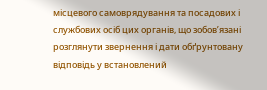місцевого самоврядування та посадових і службових осіб цих органів, що зобов’язані розглянути звернення і дати обґрунтовану відповідь у встановлений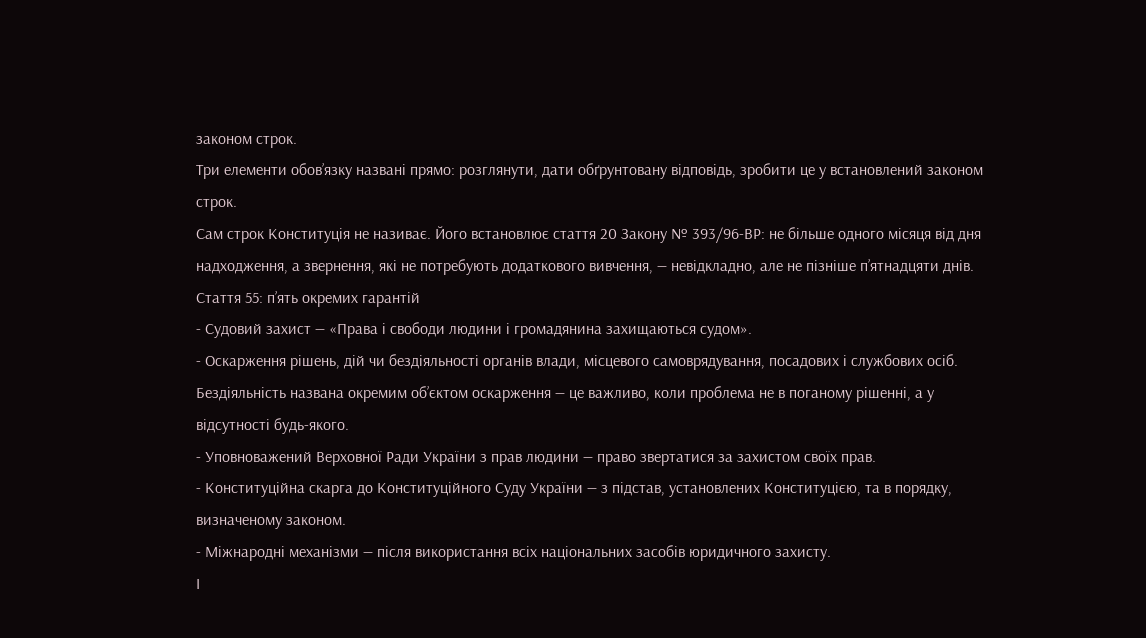законом строк.
Три елементи обов’язку названі прямо: розглянути, дати обґрунтовану відповідь, зробити це у встановлений законом строк.
Сам строк Конституція не називає. Його встановлює стаття 20 Закону № 393/96-ВР: не більше одного місяця від дня надходження, а звернення, які не потребують додаткового вивчення, — невідкладно, але не пізніше п’ятнадцяти днів.
Стаття 55: п’ять окремих гарантій
- Судовий захист — «Права і свободи людини і громадянина захищаються судом».
- Оскарження рішень, дій чи бездіяльності органів влади, місцевого самоврядування, посадових і службових осіб. Бездіяльність названа окремим об’єктом оскарження — це важливо, коли проблема не в поганому рішенні, а у відсутності будь-якого.
- Уповноважений Верховної Ради України з прав людини — право звертатися за захистом своїх прав.
- Конституційна скарга до Конституційного Суду України — з підстав, установлених Конституцією, та в порядку, визначеному законом.
- Міжнародні механізми — після використання всіх національних засобів юридичного захисту.
І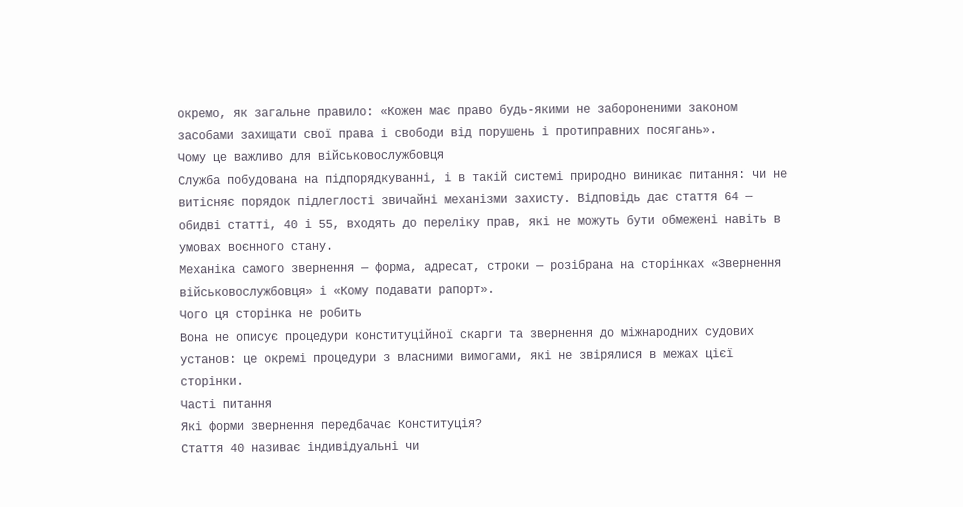окремо, як загальне правило: «Кожен має право будь-якими не забороненими законом засобами захищати свої права і свободи від порушень і протиправних посягань».
Чому це важливо для військовослужбовця
Служба побудована на підпорядкуванні, і в такій системі природно виникає питання: чи не витісняє порядок підлеглості звичайні механізми захисту. Відповідь дає стаття 64 — обидві статті, 40 і 55, входять до переліку прав, які не можуть бути обмежені навіть в умовах воєнного стану.
Механіка самого звернення — форма, адресат, строки — розібрана на сторінках «Звернення військовослужбовця» і «Кому подавати рапорт».
Чого ця сторінка не робить
Вона не описує процедури конституційної скарги та звернення до міжнародних судових установ: це окремі процедури з власними вимогами, які не звірялися в межах цієї сторінки.
Часті питання
Які форми звернення передбачає Конституція?
Стаття 40 називає індивідуальні чи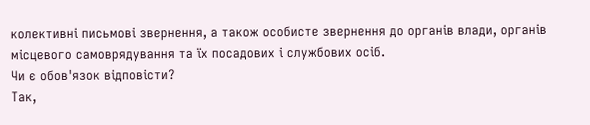колективні письмові звернення, а також особисте звернення до органів влади, органів місцевого самоврядування та їх посадових і службових осіб.
Чи є обов'язок відповісти?
Так,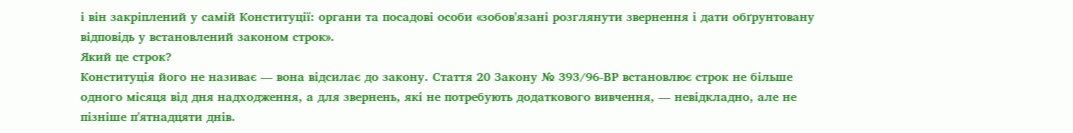і він закріплений у самій Конституції: органи та посадові особи «зобов'язані розглянути звернення і дати обґрунтовану відповідь у встановлений законом строк».
Який це строк?
Конституція його не називає — вона відсилає до закону. Стаття 20 Закону № 393/96-ВР встановлює строк не більше одного місяця від дня надходження, а для звернень, які не потребують додаткового вивчення, — невідкладно, але не пізніше п'ятнадцяти днів.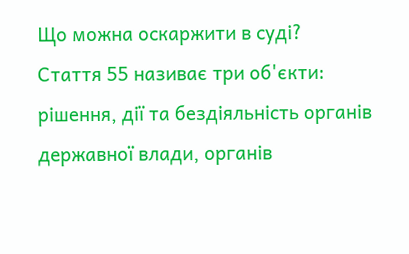Що можна оскаржити в суді?
Стаття 55 називає три об'єкти: рішення, дії та бездіяльність органів державної влади, органів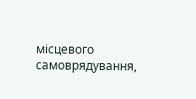місцевого самоврядування,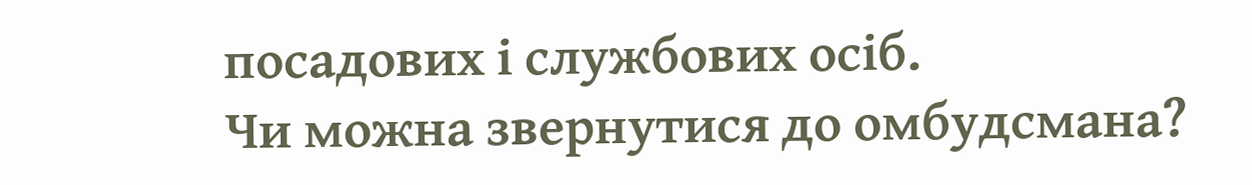посадових і службових осіб.
Чи можна звернутися до омбудсмана?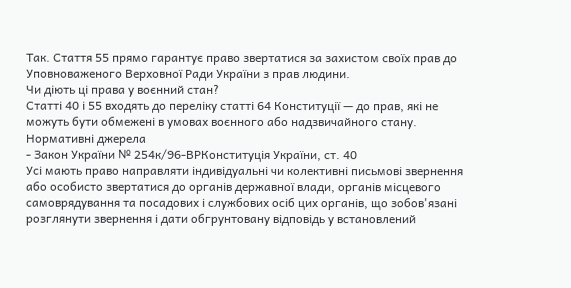Так. Стаття 55 прямо гарантує право звертатися за захистом своїх прав до Уповноваженого Верховної Ради України з прав людини.
Чи діють ці права у воєнний стан?
Статті 40 і 55 входять до переліку статті 64 Конституції — до прав, які не можуть бути обмежені в умовах воєнного або надзвичайного стану.
Нормативні джерела
- Закон України № 254к/96-ВРКонституція України, ст. 40
Усі мають право направляти індивідуальні чи колективні письмові звернення або особисто звертатися до органів державної влади, органів місцевого самоврядування та посадових і службових осіб цих органів, що зобов'язані розглянути звернення і дати обгрунтовану відповідь у встановлений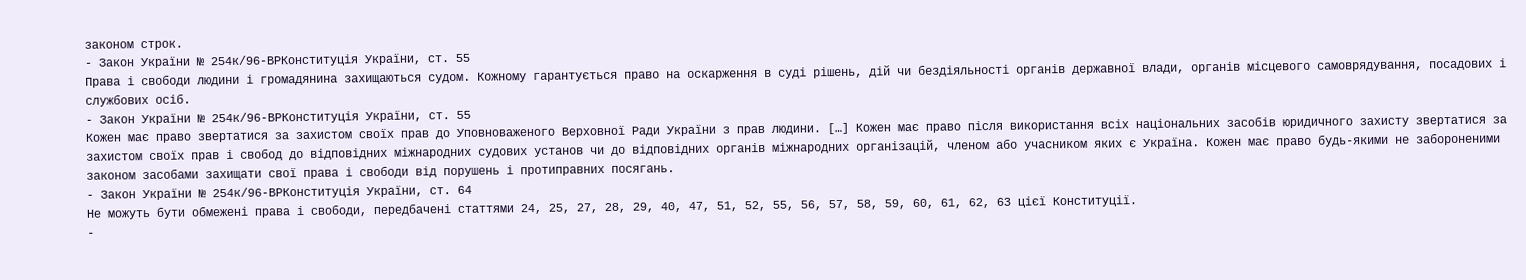законом строк.
- Закон України № 254к/96-ВРКонституція України, ст. 55
Права і свободи людини і громадянина захищаються судом. Кожному гарантується право на оскарження в суді рішень, дій чи бездіяльності органів державної влади, органів місцевого самоврядування, посадових і службових осіб.
- Закон України № 254к/96-ВРКонституція України, ст. 55
Кожен має право звертатися за захистом своїх прав до Уповноваженого Верховної Ради України з прав людини. […] Кожен має право після використання всіх національних засобів юридичного захисту звертатися за захистом своїх прав і свобод до відповідних міжнародних судових установ чи до відповідних органів міжнародних організацій, членом або учасником яких є Україна. Кожен має право будь-якими не забороненими законом засобами захищати свої права і свободи від порушень і протиправних посягань.
- Закон України № 254к/96-ВРКонституція України, ст. 64
Не можуть бути обмежені права і свободи, передбачені статтями 24, 25, 27, 28, 29, 40, 47, 51, 52, 55, 56, 57, 58, 59, 60, 61, 62, 63 цієї Конституції.
-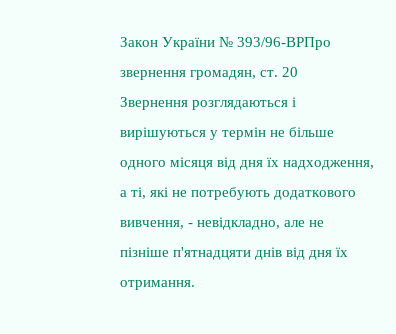Закон України № 393/96-ВРПро звернення громадян, ст. 20
Звернення розглядаються і вирішуються у термін не більше одного місяця від дня їх надходження, а ті, які не потребують додаткового вивчення, - невідкладно, але не пізніше п'ятнадцяти днів від дня їх отримання.